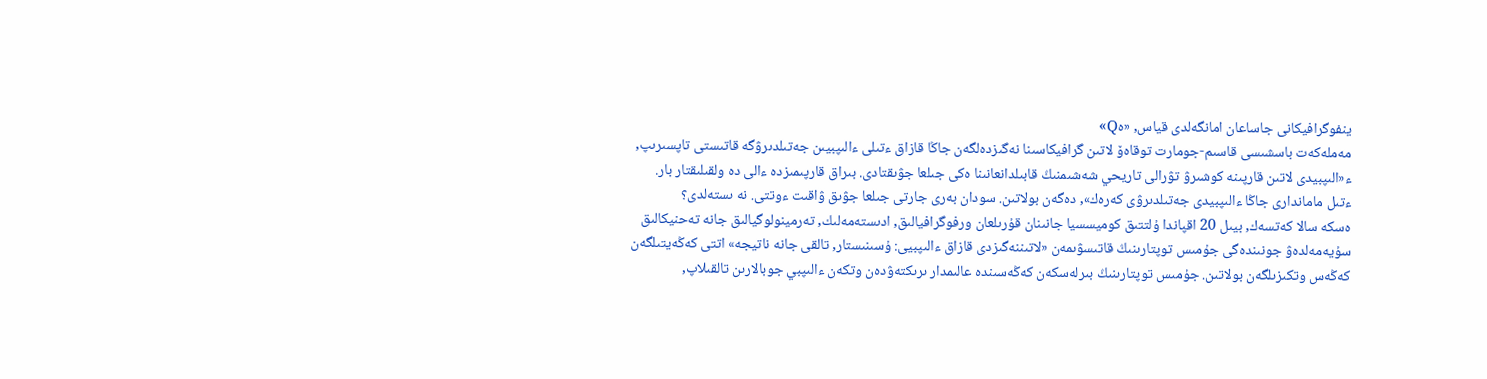ينفوگرافيكانى جاساعان امانگەلدى قياس, «ەQ»
مەملەكەت باسشىسى قاسىم-جومارت توقاەۆ لاتىن گرافيكاسىنا نەگىزدەلگەن جاڭا قازاق ءتىلى ءالىپبيىن جەتىلدىرۋگە قاتىستى تاپسىرىپ, ء«الىپبيدى لاتىن قارپىنە كوشىرۋ تۋرالى تاريحي شەشىمنىڭ قابىلدانعانىنا ەكى جىلعا جۋىقتادى. بىراق قارپىمىزدە ءالى دە ولقىلىقتار بار. ءتىل ماماندارى جاڭا ءالىپبيدى جەتىلدىرۋى كەرەك», دەگەن بولاتىن. سودان بەرى جارتى جىلعا جۋىق ۋاقىت ءوتتى. نە ىستەلدى؟
ەسكە سالا كەتسەك, بيىل 20 اقپاندا ۇلتتىق كوميسسيا جانىنان قۇرىلعان ورفوگرافيالىق, ادىستەمەلىك, تەرمينولوگيالىق جانە تەحنيكالىق سۇيەمەلدەۋ جونىندەگى جۇمىس توپتارىنىڭ قاتىسۋىمەن «لاتىننەگىزدى قازاق ءالىپبيى: ۇسىنىستار, تالقى جانە ناتيجە» اتتى كەڭەيتىلگەن كەڭەس وتكىزىلگەن بولاتىن. جۇمىس توپتارىنىڭ بىرلەسكەن كەڭەسىندە عالىمدار ىرىكتەۋدەن وتكەن ءالىپبي جوبالارىن تالقىلاپ,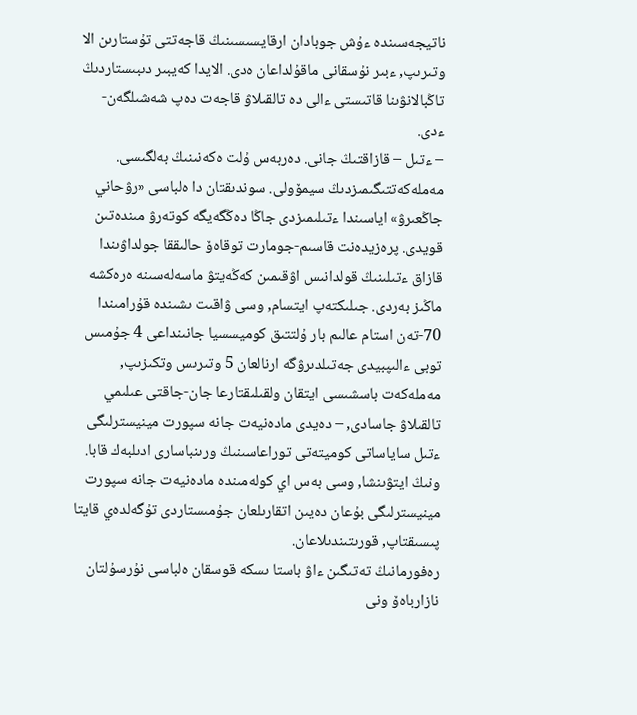ناتيجەسىندە ءۇش جوبادان ارقايسىسىنىڭ قاجەتتى تۇستارىن الا وتىرىپ, ءبىر نۇسقانى ماقۇلداعان ەدى. الايدا كەيبىر دىبىستاردىڭ تاڭبالانۋىنا قاتىستى ءالى دە تالقىلاۋ قاجەت دەپ شەشىلگەن-ءدى.
– ءتىل – قازاقتىڭ جانى. دەربەس ۇلت ەكەنىنىڭ بەلگىسى. مەملەكەتتىگىمىزدىڭ سيمۆولى. سوندىقتان دا ەلباسى «رۋحاني جاڭعىرۋ» اياسىندا ءتىلىمىزدى جاڭا دەڭگەيگە كوتەرۋ مىندەتىن قويدى. پرەزيدەنت قاسىم-جومارت توقاەۆ حالىققا جولداۋىندا قازاق ءتىلىنىڭ قولدانىس اۋقىمىن كەڭەيتۋ ماسەلەسىنە ەرەكشە ماڭىز بەردى. جىلىكتەپ ايتسام, وسى ۋاقىت ىشىندە قۇرامىندا 70-تەن استام عالىم بار ۇلتتىق كوميسسيا جانىنداعى 4 جۇمىس توبى ءالىپبيدى جەتىلدىرۋگە ارنالعان 5 وتىرىس وتكىزىپ, مەملەكەت باسشىسى ايتقان ولقىلىقتارعا جان-جاقتى عىلىمي تالقىلاۋ جاسادى, – دەيدى مادەنيەت جانە سپورت مينيسترلىگى ءتىل ساياساتى كوميتەتى توراعاسىنىڭ ورىنباسارى ادىلبەك قابا. ونىڭ ايتۋىنشا, وسى بەس اي كولەمىندە مادەنيەت جانە سپورت مينيسترلىگى بۇعان دەيىن اتقارىلعان جۇمىستاردى تۇگەلدەي قايتا پىسىقتاپ, قورىتىندىلاعان.
رەفورمانىڭ تەتىگىن ءاۋ باستا ىسكە قوسقان ەلباسى نۇرسۇلتان نازارباەۆ ونى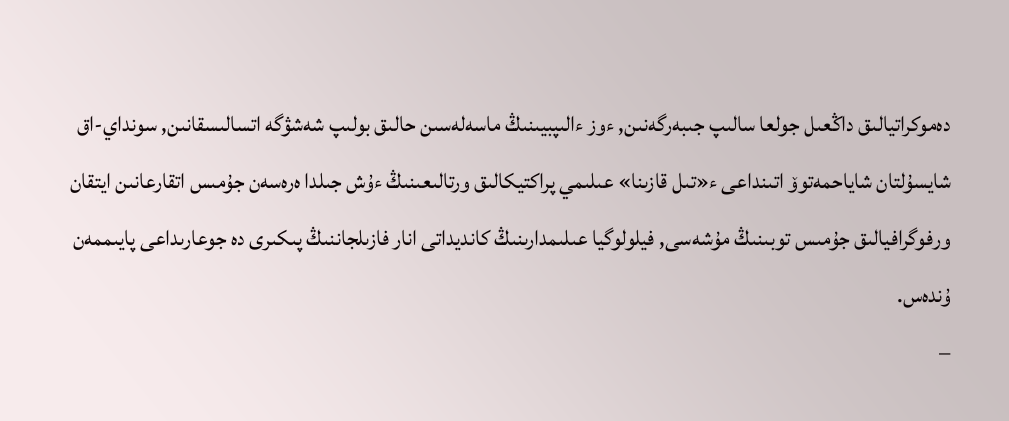دەموكراتيالىق داڭعىل جولعا سالىپ جىبەرگەنىن, ءوز ءالىپبيىنىڭ ماسەلەسىن حالىق بولىپ شەشۋگە اتسالىسقانىن, سونداي-اق شايسۇلتان شاياحمەتوۆ اتىنداعى ء«تىل قازىنا» عىلىمي پراكتيكالىق ورتالىعىنىڭ ءۇش جىلدا ەرەسەن جۇمىس اتقارعانىن ايتقان ورفوگرافيالىق جۇمىس توبىنىڭ مۇشەسى, فيلولوگيا عىلىمدارىنىڭ كانديداتى انار فازىلجاننىڭ پىكىرى دە جوعارىداعى پايىممەن ۇندەس.
–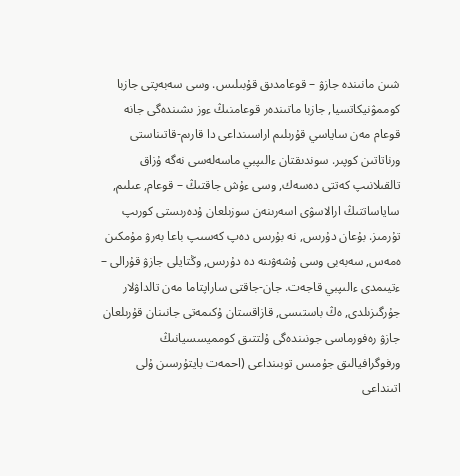شىن مانىندە جازۋ – قوعامدىق قۇبىلىس. وسى سەبەپتى جازبا كوممۋنيكاتسيا, جازبا ماتىندەر قوعامنىڭ ءوز ىشىندەگى جانە قوعام مەن ساياسي قۇرىلىم اراسىنداعى دا قارىم-قاتىناستى ورناتاتىن كوپىر. سوندىقتان ءالىپبي ماسەلەسى نەگە ۇزاق تالقىلانىپ كەتتى دەسەك, وسى ءۇش جاقتىڭ – قوعام, عىلىم, ساياساتتىڭ ارالاسۋى اسەرىنەن سوزىلعان ۇدەرىستى كورىپ تۇرمىز. بۇعان دۇرىس, نە بۇرىس دەپ كەسىپ باعا بەرۋ مۇمكىن ەمەس, سەبەبى وسى ۇشەۋىنە دە دۇرىس, وڭتايلى جازۋ قۇرالى – ءتيىمدى ءالىپبي قاجەت. جان-جاقتى ساراپتاما مەن تالداۋلار جۇرگىزىلدى, ەڭ باستىسى, قازاقستان ۇكىمەتى جانىنان قۇرىلعان جازۋ رەفورماسى جونىندەگى ۇلتتىق كومميسسيانىڭ ورفوگرافيالىق جۇمىس توبىنداعى (احمەت بايتۇرسىن ۇلى اتىنداعى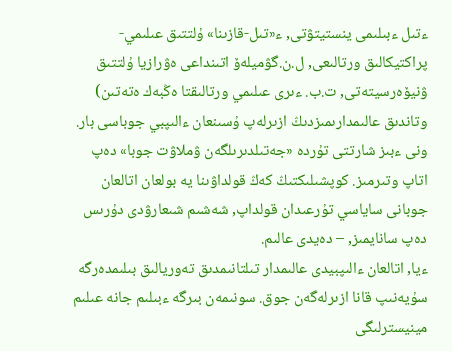ءتىل ءبىلىمى ينستيتۋتى, ء«تىل-قازىنا» ۇلتتىق عىلىمي-پراكتيكالىق ورتالىعى, ل.ن.گۋميلەۆ اتىنداعى ەۋرازيا ۇلتتىق ۋنيۆەرسيتەتى, ت.ب. ءىرى عىلىمي ورتالىقتا ەڭبەك ەتەتىن) وتاندىق عالىمدارىمىزدىڭ ازىرلەپ ۇسىنعان ءالىپبي جوباسى بار. ونى ءبىز شارتتى تۇردە «جەتىلدىرىلگەن ۋملاۋت جوبا» دەپ اتاپ وتىرمىز. كوپشىلىكتىڭ كەڭ قولداۋىنا يە بولعان اتالعان جوبانى ساياسي تۇرعىدان قولداپ, شەشىم شىعارۋدى دۇرىس دەپ سانايمىز, – دەيدى عالىم.
ءيا, اتالعان ءالىپبيدى عالىمدار تىلتانىمدىق تەوريالىق بىلىمدەرگە سۇيەنىپ قانا ازىرلەگەن جوق. سونىمەن بىرگە ءبىلىم جانە عىلىم مينيسترلىگى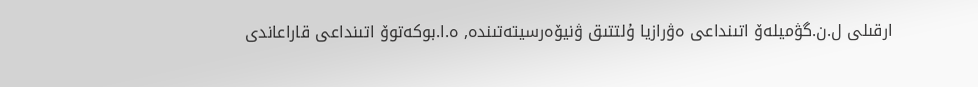ارقىلى ل.ن.گۋميلەۆ اتىنداعى ەۋرازيا ۇلتتىق ۋنيۆەرسيتەتىندە, ە.ا.بوكەتوۆ اتىنداعى قاراعاندى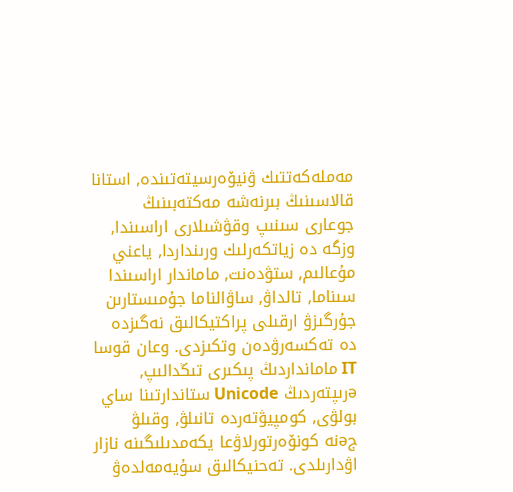مەملەكەتتىك ۋنيۆەرسيتەتىندە, استانا قالاسىنىڭ بىرنەشە مەكتەبىنىڭ جوعارى سىنىپ وقۋشىلارى اراسىندا, وزگە دە زياتكەرلىك ورىنداردا, ياعني مۇعالىم, ستۋدەنت, ماماندار اراسىندا سىناما, تالداۋ, ساۋالناما جۇمىستارىن جۇرگىزۋ ارقىلى پراكتيكالىق نەگىزدە دە تەكسەرۋدەن وتكىزدى. وعان قوسا IT مامانداردىڭ پىكىرى تىڭدالىپ, əرىپتەردىڭ Unicode ستاندارتىنا ساي بولۋى, كومپيۋتەردە تانىلۋ, وقىلۋ جəنە كونۆەرتورلاۋعا يكەمدىلىگىنە نازار اۋدارىلدى. تەحنيكالىق سۇيەمەلدەۋ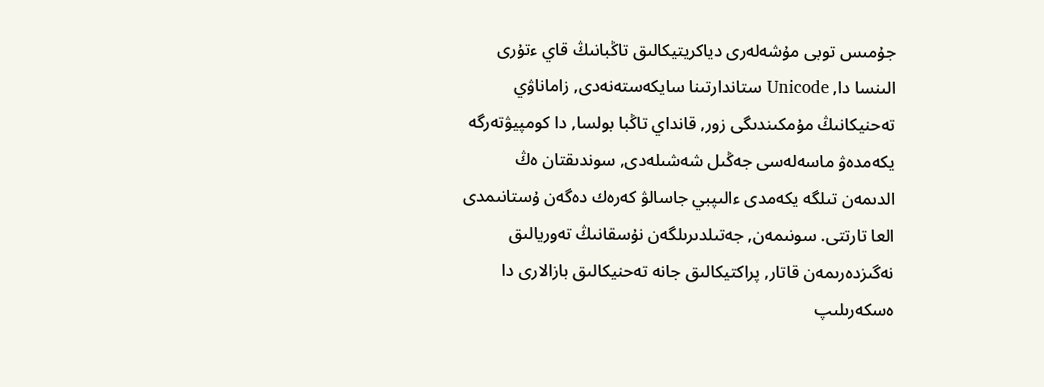جۇمىس توبى مۇشەلەرى دياكريتيكالىق تاڭبانىڭ قاي ءتۇرى الىنسا دا, Unicode ستاندارتىنا سايكەستەنەدى, زاماناۋي تەحنيكانىڭ مۇمكىندىگى زور, قانداي تاڭبا بولسا, دا كومپيۋتەرگە يكەمدەۋ ماسەلەسى جەڭىل شەشىلەدى, سوندىقتان ەڭ الدىمەن تىلگە يكەمدى ءالىپبي جاسالۋ كەرەك دەگەن ۇستانىمدى العا تارتتى. سونىمەن, جەتىلدىرىلگەن نۇسقانىڭ تەوريالىق نەگىزدەرىمەن قاتار, پراكتيكالىق جانە تەحنيكالىق بازالارى دا ەسكەرىلىپ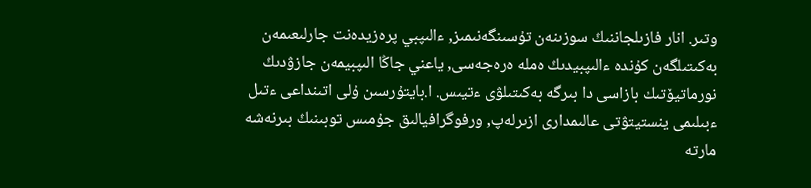وتىر. انار فازىلجاننىڭ سوزىنەن تۇسىنگەنىمىز, ءالىپبي پرەزيدەنت جارلىعىمەن بەكىتىلگەن كۇندە ءالىپبيدىڭ ەملە ەرەجەسى, ياعني جاڭا الىپبيمەن جازۋدىڭ نورماتيۆتىك بازاسى دا بىرگە بەكىتىلۋى ءتيىس. ا.بايتۇرسىن ۇلى اتىنداعى ءتىل ءبىلىمى ينستيتۋتى عالىمدارى ازىرلەپ, ورفوگرافيالىق جۇمىس توبىنىڭ بىرنەشە مارتە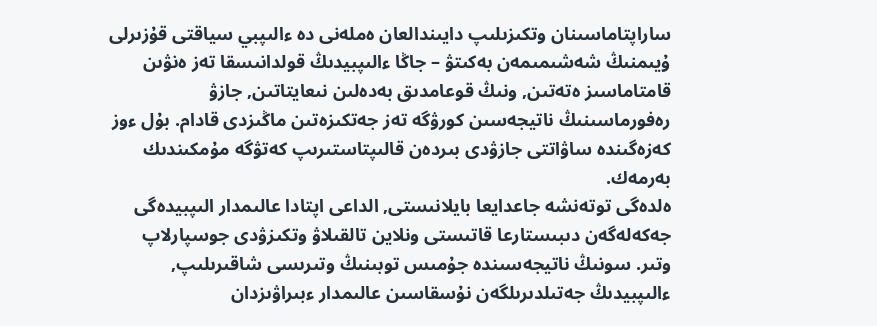ساراپتاماسىنان وتكىزىلىپ دايىندالعان ەملەنى دە ءالىپبي سياقتى قۇزىرلى ۇيىمنىڭ شەشىمىمەن بەكىتۋ – جاڭا ءالىپبيدىڭ قولدانىسقا تەز ەنۋىن قامتاماسىز ەتەتىن, ونىڭ قوعامدىق بەدەلىن نىعايتاتىن, جازۋ رەفورماسىنىڭ ناتيجەسىن كورۋگە تەز جەتكىزەتىن ماڭىزدى قادام. بۇل ءوز كەزەگىندە ساۋاتتى جازۋدى بىردەن قالىپتاستىرىپ كەتۋگە مۇمكىندىك بەرمەك.
ەلدەگى توتەنشە جاعدايعا بايلانىستى, الداعى اپتادا عالىمدار الىپبيدەگى جەكەلەگەن دىبىستارعا قاتىستى ونلاين تالقىلاۋ وتكىزۋدى جوسپارلاپ وتىر. سونىڭ ناتيجەسىندە جۇمىس توبىنىڭ وتىرىسى شاقىرىلىپ, ءالىپبيدىڭ جەتىلدىرىلگەن نۇسقاسىن عالىمدار ءبىراۋىزدان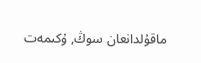ماقۇلدانعان سوڭ, ۇكىمەت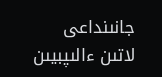جانىنداعى لاتىن ءالىپبيىن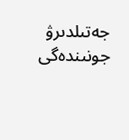جەتىلدىرۋ جونىندەگى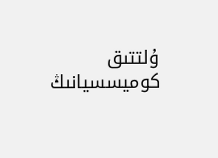ۇلتتىق كوميسسيانىڭ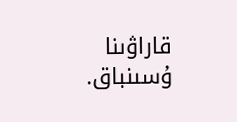قاراۋىنا ۇسىنباق.